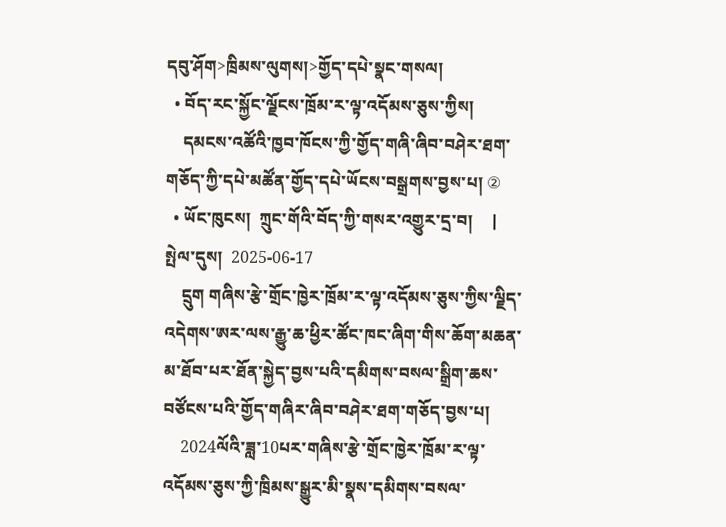དབུ་ཤོག>ཁྲིམས་ལུགས།>གྱོད་དཔེ་སྣང་གསལ།
  • བོད་རང་སྐྱོང་ལྗོངས་ཁྲོམ་ར་ལྟ་འདོམས་ཅུས་ཀྱིས།
    དམངས་འཚོའི་ཁྱབ་ཁོངས་ཀྱི་གྱོད་གཞི་ཞིབ་བཤེར་ཐག་གཅོད་ཀྱི་དཔེ་མཚོན་གྱོད་དཔེ་ཡོངས་བསྒྲགས་བྱས་པ། ②
  • ཡོང་ཁུངས།  ཀྲུང་གོའི་བོད་ཀྱི་གསར་འགྱུར་དྲ་བ།    |     སྤེལ་དུས།  2025-06-17
    དྲུག གཞིས་རྩེ་གྲོང་ཁྱེར་ཁྲོམ་ར་ལྟ་འདོམས་ཅུས་ཀྱིས་ལྗིད་འདེགས་ཨར་ལས་རྒྱུ་ཆ་ཕྱིར་ཚོང་ཁང་ཞིག་གིས་ཆོག་མཆན་མ་ཐོབ་པར་ཐོན་སྐྱེད་བྱས་པའི་དམིགས་བསལ་སྒྲིག་ཆས་བཙོངས་པའི་གྱོད་གཞིར་ཞིབ་བཤེར་ཐག་གཅོད་བྱས་པ།
    2024ལོའི་ཟླ་10པར་གཞིས་རྩེ་གྲོང་ཁྱེར་ཁྲོམ་ར་ལྟ་འདོམས་ཅུས་ཀྱི་ཁྲིམས་སྒྱུར་མི་སྣས་དམིགས་བསལ་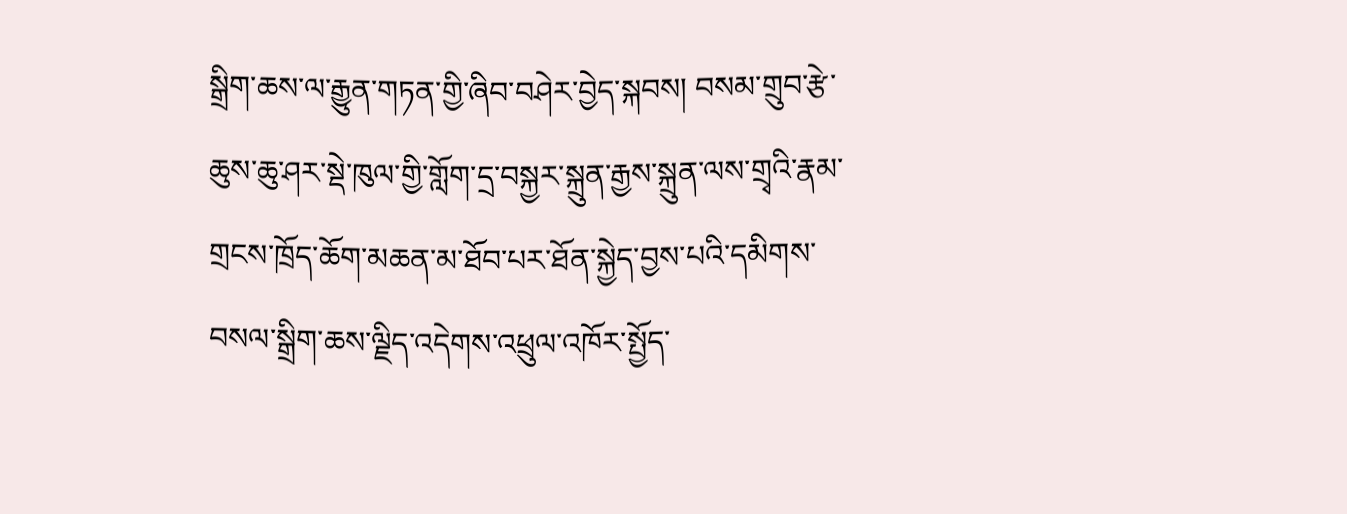སྒྲིག་ཆས་ལ་རྒྱུན་གཏན་གྱི་ཞིབ་བཤེར་བྱེད་སྐབས། བསམ་གྲུབ་རྩེ་ཆུས་ཆུ་ཤར་སྡེ་ཁུལ་གྱི་གློག་དྲ་བསྐྱར་སྐྲུན་རྒྱས་སྐྲུན་ལས་གྲྭའི་རྣམ་གྲངས་ཁྲོད་ཆོག་མཆན་མ་ཐོབ་པར་ཐོན་སྐྱེད་བྱས་པའི་དམིགས་བསལ་སྒྲིག་ཆས་ལྗིད་འདེགས་འཕྲུལ་འཁོར་སྤྱོད་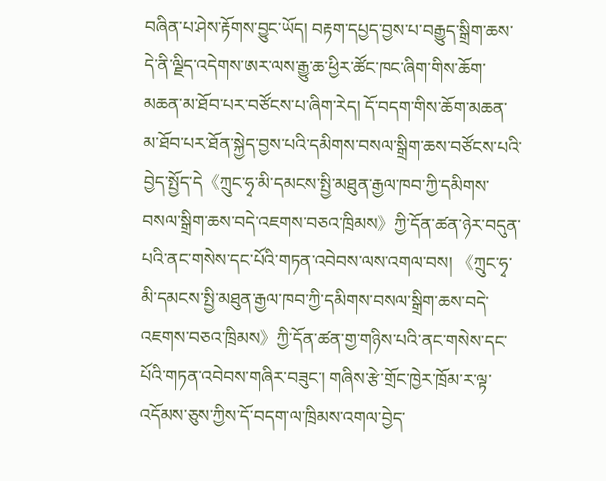བཞིན་པ་ཤེས་རྟོགས་བྱུང་ཡོད། བརྟག་དཔྱད་བྱས་པ་བརྒྱུད་སྒྲིག་ཆས་དེ་ནི་ལྗིད་འདེགས་ཨར་ལས་རྒྱུ་ཆ་ཕྱིར་ཚོང་ཁང་ཞིག་གིས་ཆོག་མཆན་མ་ཐོབ་པར་བཙོངས་པ་ཞིག་རེད། དོ་བདག་གིས་ཆོག་མཆན་མ་ཐོབ་པར་ཐོན་སྐྱེད་བྱས་པའི་དམིགས་བསལ་སྒྲིག་ཆས་བཙོངས་པའི་བྱེད་སྤྱོད་དེ《ཀྲུང་ཧྭ་མི་དམངས་སྤྱི་མཐུན་རྒྱལ་ཁབ་ཀྱི་དམིགས་བསལ་སྒྲིག་ཆས་བདེ་འཇགས་བཅའ་ཁྲིམས》ཀྱི་དོན་ཚན་ཉེར་བདུན་པའི་ནང་གསེས་དང་པོའི་གཏན་འབེབས་ལས་འགལ་བས། 《ཀྲུང་ཧྭ་མི་དམངས་སྤྱི་མཐུན་རྒྱལ་ཁབ་ཀྱི་དམིགས་བསལ་སྒྲིག་ཆས་བདེ་འཇགས་བཅའ་ཁྲིམས》ཀྱི་དོན་ཚན་གྱ་གཉིས་པའི་ནང་གསེས་དང་པོའི་གཏན་འབེབས་གཞིར་བཟུང་། གཞིས་རྩེ་གྲོང་ཁྱེར་ཁྲོམ་ར་ལྟ་འདོམས་ཅུས་ཀྱིས་དོ་བདག་ལ་ཁྲིམས་འགལ་བྱེད་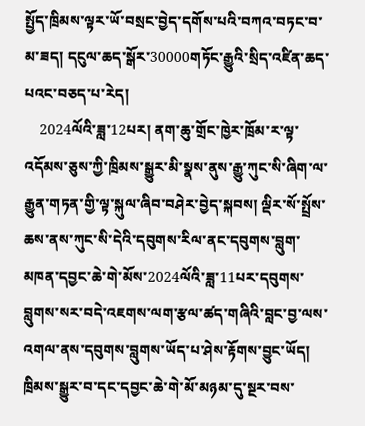སྤྱོད་ཁྲིམས་ལྟར་ཡོ་བསྲང་བྱེད་དགོས་པའི་བཀའ་བཏང་བ་མ་ཟད། དངུལ་ཆད་སྒོར་30000གཏོང་རྒྱུའི་སྲིད་འཛིན་ཆད་པའང་བཅད་པ་རེད།
    2024ལོའི་ཟླ་12པར། ནག་ཆུ་གྲོང་ཁྱེར་ཁྲོམ་ར་ལྟ་འདོམས་ཅུས་ཀྱི་ཁྲིམས་སྒྱུར་མི་སྣས་ནུས་རྒྱུ་ཀུང་སི་ཞིག་ལ་རྒྱུན་གཏན་གྱི་ལྟ་སྐུལ་ཞིབ་བཤེར་བྱེད་སྐབས། ལྡིར་སོ་སྤྲོས་ཆས་ནས་ཀུང་སི་དེའི་དབུགས་རིལ་ནང་དབུགས་བླུག་མཁན་དབྱང་ཆེ་གེ་མོས་2024ལོའི་ཟླ་11པར་དབུགས་བླུགས་སར་བདེ་འཇགས་ལག་རྩལ་ཚད་གཞིའི་བླང་བྱ་ལས་འགལ་ནས་དབུགས་བླུགས་ཡོད་པ་ཤེས་རྟོགས་བྱུང་ཡོད། ཁྲིམས་སྒྱུར་བ་དང་དབྱང་ཆེ་གེ་མོ་མཉམ་དུ་སྔར་བས་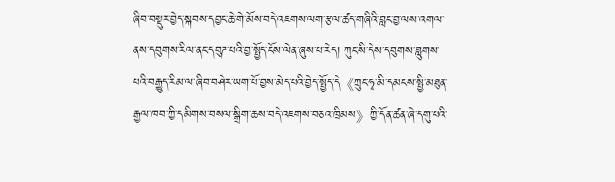ཞིབ་བསྡུར་བྱེད་སྐབས་དབྱང་ཆེ་གེ་མོས་བདེ་འཇགས་ལག་རྩལ་ཚད་གཞིའི་བླང་བྱ་ལས་འགལ་ནས་དབུགས་རིལ་ནང་དབུཌ་པའི་བྱ་སྤྱོད་ངོས་ལེན་ཞུས་པ་རེད། ཀུང་སི་དེས་དབུགས་བླུགས་པའི་བརྒྱུད་རིམ་ལ་ཞིབ་བཤེར་ཡག་པོ་བྱས་མེད་པའི་བྱེད་སྤྱོད་དེ《ཀྲུང་ཧྭ་མི་དམངས་སྤྱི་མཐུན་རྒྱལ་ཁབ་ཀྱི་དམིགས་བསལ་སྒྲིག་ཆས་བདེ་འཇགས་བཅའ་ཁྲིམས》ཀྱི་དོན་ཚན་ཞེ་དགུ་པའི་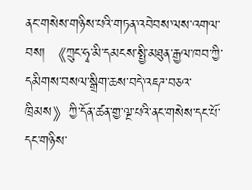ནང་གསེས་གཉིས་པའི་གཏན་འབེབས་ལས་འགལ་བས། 《ཀྲུང་ཧྭ་མི་དམངས་སྤྱི་མཐུན་རྒྱལ་ཁབ་ཀྱི་དམིགས་བསལ་སྒྲིག་ཆས་བདེ་འཇཌ་བཅའ་ཁྲིམས》ཀྱི་དོན་ཚན་གྱ་ལྔ་པའི་ནང་གསེས་དང་པོ་དང་གཉིས་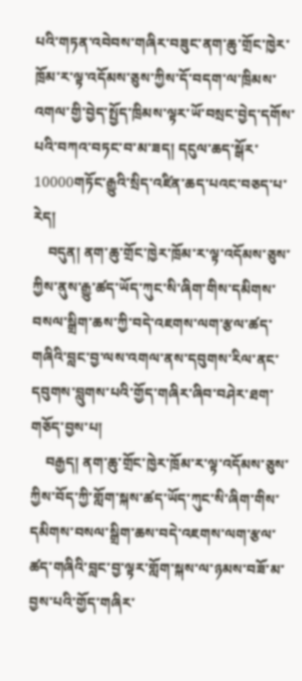པའི་གཏན་འབེབས་གཞིར་བཟུང་ནག་ཆུ་གྲོང་ཁྱེར་ཁྲོམ་ར་ལྟ་འདོམས་ཅུས་ཀྱིས་དོ་བདག་ལ་ཁྲིམས་འགལ་གྱི་བྱེད་སྤྱོད་ཁྲིམས་ལྟར་ཡོ་བསྲང་བྱེད་དགོས་པའི་བཀའ་བཏང་བ་མ་ཟད། དངུལ་ཆད་སྒོར་10000གཏོང་རྒྱུའི་སྲིད་འཛིན་ཆད་པའང་བཅད་པ་རེད།
    བདུན། ནག་ཆུ་གྲོང་ཁྱེར་ཁྲོམ་ར་ལྟ་འདོམས་ཅུས་ཀྱིས་ནུས་རྒྱུ་ཚད་ཡོད་ཀུང་སི་ཞིག་གིས་དམིགས་བསལ་སྒྲིག་ཆས་ཀྱི་བདེ་འཇགས་ལག་རྩལ་ཚད་གཞིའི་བླང་བྱ་ལས་འགལ་ནས་དབུགས་རིལ་ནང་དབུགས་བླུགས་པའི་གྱོད་གཞིར་ཞིབ་བཤེར་ཐག་གཅོད་བྱས་པ།
    བརྒྱད། ནག་ཆུ་གྲོང་ཁྱེར་ཁྲོམ་ར་ལྟ་འདོམས་ཅུས་ཀྱིས་བོད་ཀྱི་གློག་སྐས་ཚད་ཡོད་ཀུང་སི་ཞིག་གིས་དམིགས་བསལ་སྒྲིག་ཆས་བདེ་འཇགས་ལག་རྩལ་ཚད་གཞིའི་བླང་བྱ་ལྟར་གློག་སྐས་ལ་ཉམས་བཟོ་མ་བྱས་པའི་གྱོད་གཞིར་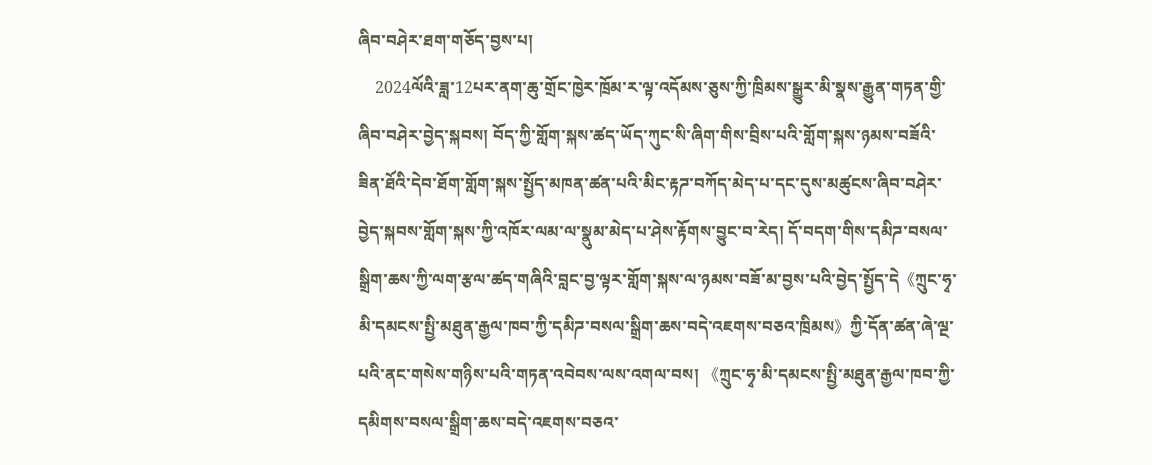ཞིབ་བཤེར་ཐག་གཅོད་བྱས་པ།
    2024ལོའི་ཟླ་12པར་ནག་ཆུ་གྲོང་ཁྱེར་ཁྲོམ་ར་ལྟ་འདོམས་ཅུས་ཀྱི་ཁྲིམས་སྒྱུར་མི་སྣས་རྒྱུན་གཏན་གྱི་ཞིབ་བཤེར་བྱེད་སྐབས། བོད་ཀྱི་གློག་སྐས་ཚད་ཡོད་ཀུང་སི་ཞིག་གིས་བྲིས་པའི་གློག་སྐས་ཉམས་བཟོའི་ཟིན་ཐོའི་དེབ་ཐོག་གློག་སྐས་སྤྱོད་མཁན་ཚན་པའི་མིང་རྟཌ་བཀོད་མེད་པ་དང་དུས་མཚུངས་ཞིབ་བཤེར་བྱེད་སྐབས་གློག་སྐས་ཀྱི་འཁོར་ལམ་ལ་སྣུམ་མེད་པ་ཤེས་རྟོགས་བྱུང་བ་རེད། དོ་བདག་གིས་དམིཌ་བསལ་སྒྲིག་ཆས་ཀྱི་ལག་རྩལ་ཚད་གཞིའི་བླང་བྱ་ལྟར་གློག་སྐས་ལ་ཉམས་བཟོ་མ་བྱས་པའི་བྱེད་སྤྱོད་དེ《ཀྲུང་ཧྭ་མི་དམངས་སྤྱི་མཐུན་རྒྱལ་ཁབ་ཀྱི་དམིཌ་བསལ་སྒྲིག་ཆས་བདེ་འཇགས་བཅའ་ཁྲིམས》ཀྱི་དོན་ཚན་ཞེ་ལྔ་པའི་ནང་གསེས་གཉིས་པའི་གཏན་འབེབས་ལས་འགལ་བས། 《ཀྲུང་ཧྭ་མི་དམངས་སྤྱི་མཐུན་རྒྱལ་ཁབ་ཀྱི་དམིགས་བསལ་སྒྲིག་ཆས་བདེ་འཇགས་བཅའ་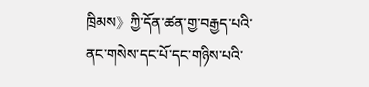ཁྲིམས》ཀྱི་དོན་ཚན་གྱ་བརྒྱད་པའི་ནང་གསེས་དང་པོ་དང་གཉིས་པའི་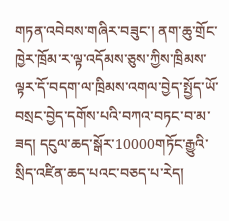གཏན་འབེབས་གཞིར་བཟུང་། ནག་ཆུ་གྲོང་ཁྱེར་ཁྲོམ་ར་ལྟ་འདོམས་ཅུས་ཀྱིས་ཁྲིམས་ལྟར་དོ་བདག་ལ་ཁྲིམས་འགལ་བྱེད་སྤྱོད་ཡོ་བསྲང་བྱེད་དགོས་པའི་བཀའ་བཏང་བ་མ་ཟད། དངུལ་ཆད་སྒོར་10000གཏོང་རྒྱུའི་སྲིད་འཛིན་ཆད་པའང་བཅད་པ་རེད།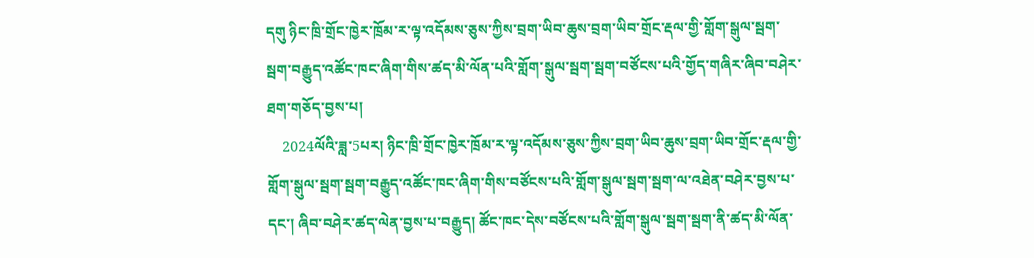དགུ ཉིང་ཁྲི་གྲོང་ཁྱེར་ཁྲོམ་ར་ལྟ་འདོམས་ཅུས་ཀྱིས་བྲག་ཡིབ་ཆུས་བྲག་ཡིབ་གྲོང་རྡལ་གྱི་གློག་སྒུལ་སྦག་སྦག་བརྒྱུད་འཚོང་ཁང་ཞིག་གིས་ཚད་མི་ལོན་པའི་གློག་སྒུལ་སྦག་སྦག་བཙོངས་པའི་གྱོད་གཞིར་ཞིབ་བཤེར་ཐག་གཅོད་བྱས་པ།
    2024ལོའི་ཟླ་5པར། ཉིང་ཁྲི་གྲོང་ཁྱེར་ཁྲོམ་ར་ལྟ་འདོམས་ཅུས་ཀྱིས་བྲག་ཡིབ་ཆུས་བྲག་ཡིབ་གྲོང་རྡལ་གྱི་གློག་སྒུལ་སྦག་སྦག་བརྒྱུད་འཚོང་ཁང་ཞིག་གིས་བཙོངས་པའི་གློག་སྒུལ་སྦག་སྦག་ལ་འཐེན་བཤེར་བྱས་པ་དང་། ཞིབ་བཤེར་ཚད་ལེན་བྱས་པ་བརྒྱུད། ཚོང་ཁང་དེས་བཙོངས་པའི་གློག་སྒུལ་སྦག་སྦག་ནི་ཚད་མི་ལོན་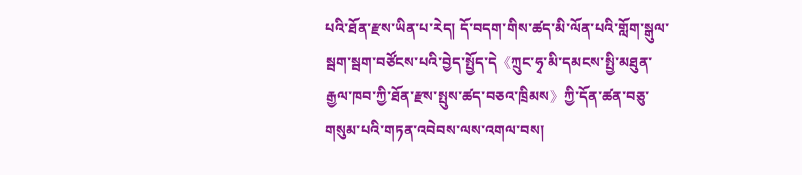པའི་ཐོན་རྫས་ཡིན་པ་རེད། དོ་བདག་གིས་ཚད་མི་ལོན་པའི་གློག་སྒུལ་སྦག་སྦག་བཙོངས་པའི་བྱེད་སྤྱོད་དེ《ཀྲུང་ཧྭ་མི་དམངས་སྤྱི་མཐུན་རྒྱལ་ཁབ་ཀྱི་ཐོན་རྫས་སྤུས་ཚད་བཅའ་ཁྲིམས》ཀྱི་དོན་ཚན་བཅུ་གསུམ་པའི་གཏན་འབེབས་ལས་འགལ་བས།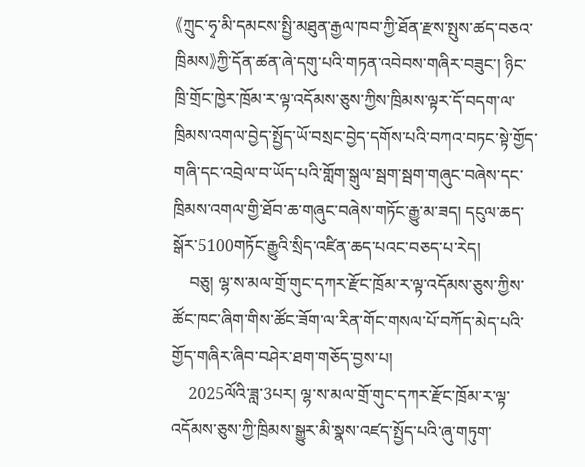《ཀྲུང་ཧྭ་མི་དམངས་སྤྱི་མཐུན་རྒྱལ་ཁབ་ཀྱི་ཐོན་རྫས་སྤུས་ཚད་བཅའ་ཁྲིམས》ཀྱི་དོན་ཚན་ཞེ་དགུ་པའི་གཏན་འབེབས་གཞིར་བཟུང་། ཉིང་ཁྲི་གྲོང་ཁྱེར་ཁྲོམ་ར་ལྟ་འདོམས་ཅུས་ཀྱིས་ཁྲིམས་ལྟར་དོ་བདག་ལ་ཁྲིམས་འགལ་བྱེད་སྤྱོད་ཡོ་བསྲང་བྱེད་དགོས་པའི་བཀའ་བཏང་སྟེ་གྱོད་གཞི་དང་འབྲེལ་བ་ཡོད་པའི་གློག་སྒུལ་སྦག་སྦག་གཞུང་བཞེས་དང་ཁྲིམས་འགལ་གྱི་ཐོབ་ཆ་གཞུང་བཞེས་གཏོང་རྒྱུ་མ་ཟད། དངུལ་ཆད་སྒོར་5100གཏོང་རྒྱུའི་སྲིད་འཛིན་ཆད་པའང་བཅད་པ་རེད།
    བཅུ། ལྷ་ས་མལ་གྲོ་གུང་དཀར་རྫོང་ཁྲོམ་ར་ལྟ་འདོམས་ཅུས་ཀྱིས་ཚོང་ཁང་ཞིག་གིས་ཚོང་ཟོག་ལ་རིན་གོང་གསལ་པོ་བཀོད་མེད་པའི་གྱོད་གཞིར་ཞིབ་བཤེར་ཐག་གཅོད་བྱས་པ།
    2025ལོའི་ཟླ་3པར། ལྷ་ས་མལ་གྲོ་གུང་དཀར་རྫོང་ཁྲོམ་ར་ལྟ་འདོམས་ཅུས་ཀྱི་ཁྲིམས་སྒྱུར་མི་སྣས་འཛད་སྤྱོད་པའི་ཞུ་གཏུག་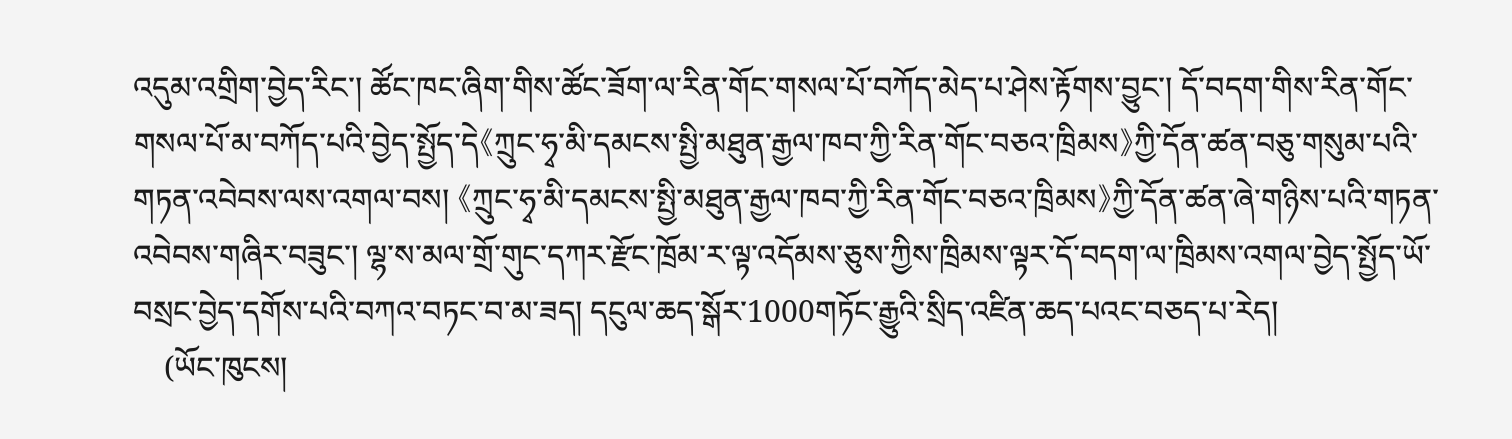འདུམ་འགྲིག་བྱེད་རིང་། ཚོང་ཁང་ཞིག་གིས་ཚོང་ཟོག་ལ་རིན་གོང་གསལ་པོ་བཀོད་མེད་པ་ཤེས་རྟོགས་བྱུང་། དོ་བདག་གིས་རིན་གོང་གསལ་པོ་མ་བཀོད་པའི་བྱེད་སྤྱོད་དེ《ཀྲུང་ཧྭ་མི་དམངས་སྤྱི་མཐུན་རྒྱལ་ཁབ་ཀྱི་རིན་གོང་བཅའ་ཁྲིམས》ཀྱི་དོན་ཚན་བཅུ་གསུམ་པའི་གཏན་འབེབས་ལས་འགལ་བས། 《ཀྲུང་ཧྭ་མི་དམངས་སྤྱི་མཐུན་རྒྱལ་ཁབ་ཀྱི་རིན་གོང་བཅའ་ཁྲིམས》ཀྱི་དོན་ཚན་ཞེ་གཉིས་པའི་གཏན་འབེབས་གཞིར་བཟུང་། ལྷ་ས་མལ་གྲོ་གུང་དཀར་རྫོང་ཁྲོམ་ར་ལྟ་འདོམས་ཅུས་ཀྱིས་ཁྲིམས་ལྟར་དོ་བདག་ལ་ཁྲིམས་འགལ་བྱེད་སྤྱོད་ཡོ་བསྲང་བྱེད་དགོས་པའི་བཀའ་བཏང་བ་མ་ཟད། དངུལ་ཆད་སྒོར་1000གཏོང་རྒྱུའི་སྲིད་འཛིན་ཆད་པའང་བཅད་པ་རེད།
    (ཡོང་ཁུངས།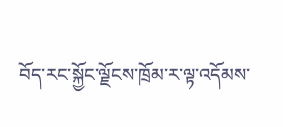བོད་རང་སྐྱོང་ལྗོངས་ཁྲོམ་ར་ལྟ་འདོམས་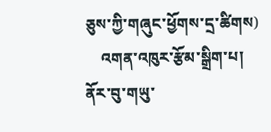ཅུས་ཀྱི་གཞུང་ཕྱོགས་དྲ་ཚིགས)
    འགན་འཁུར་རྩོམ་སྒྲིག་པ། ནོར་བུ་གཡུ་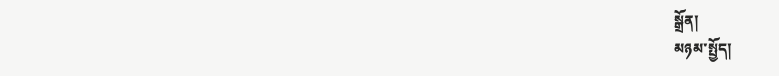སྒྲོན།
མཉམ་སྤྱོད།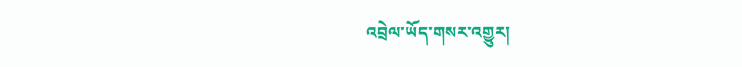འབྲེལ་ཡོད་གསར་འགྱུར།